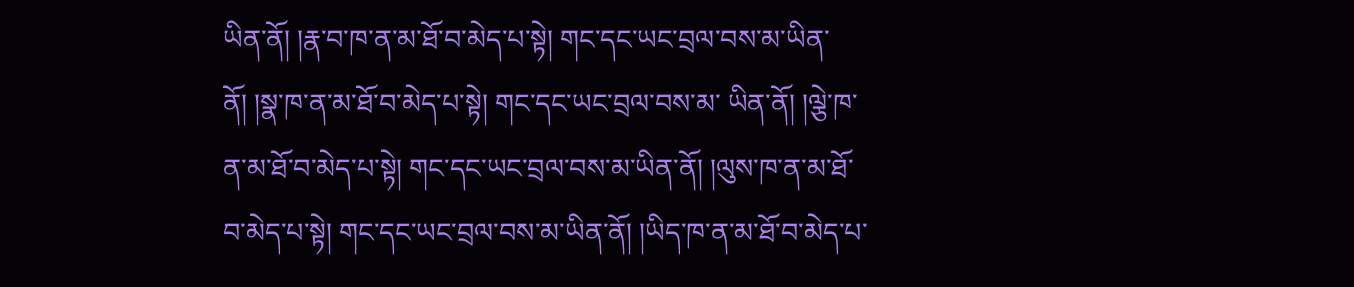ཡིན་ནོ། །རྣ་བ་ཁ་ན་མ་ཐོ་བ་མེད་པ་སྟེ། གང་དང་ཡང་བྲལ་བས་མ་ཡིན་ནོ། །སྣ་ཁ་ན་མ་ཐོ་བ་མེད་པ་སྟེ། གང་དང་ཡང་བྲལ་བས་མ་ ཡིན་ནོ། །ལྕེ་ཁ་ན་མ་ཐོ་བ་མེད་པ་སྟེ། གང་དང་ཡང་བྲལ་བས་མ་ཡིན་ནོ། །ལུས་ཁ་ན་མ་ཐོ་བ་མེད་པ་སྟེ། གང་དང་ཡང་བྲལ་བས་མ་ཡིན་ནོ། །ཡིད་ཁ་ན་མ་ཐོ་བ་མེད་པ་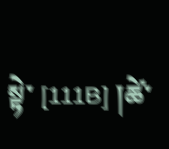སྟེ་ [111B] །ཚེ་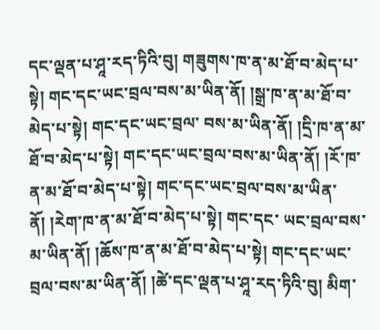དང་ལྡན་པ་ཤཱ་རད་ཏིའི་བུ། གཟུགས་ཁ་ན་མ་ཐོ་བ་མེད་པ་སྟེ། གང་དང་ཡང་བྲལ་བས་མ་ཡིན་ནོ། །སྒྲ་ཁ་ན་མ་ཐོ་བ་མེད་པ་སྟེ། གང་དང་ཡང་བྲལ་ བས་མ་ཡིན་ནོ། །དྲི་ཁ་ན་མ་ཐོ་བ་མེད་པ་སྟེ། གང་དང་ཡང་བྲལ་བས་མ་ཡིན་ནོ། །རོ་ཁ་ན་མ་ཐོ་བ་མེད་པ་སྟེ། གང་དང་ཡང་བྲལ་བས་མ་ཡིན་ནོ། །རེག་ཁ་ན་མ་ཐོ་བ་མེད་པ་སྟེ། གང་དང་ ཡང་བྲལ་བས་མ་ཡིན་ནོ། །ཆོས་ཁ་ན་མ་ཐོ་བ་མེད་པ་སྟེ། གང་དང་ཡང་བྲལ་བས་མ་ཡིན་ནོ། །ཚེ་དང་ལྡན་པ་ཤཱ་རད་ཏིའི་བུ། མིག་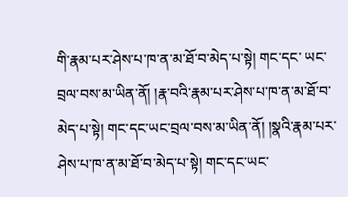གི་རྣམ་པར་ཤེས་པ་ཁ་ན་མ་ཐོ་བ་མེད་པ་སྟེ། གང་དང་ ཡང་བྲལ་བས་མ་ཡིན་ནོ། །རྣ་བའི་རྣམ་པར་ཤེས་པ་ཁ་ན་མ་ཐོ་བ་མེད་པ་སྟེ། གང་དང་ཡང་བྲལ་བས་མ་ཡིན་ནོ། །སྣའི་རྣམ་པར་ཤེས་པ་ཁ་ན་མ་ཐོ་བ་མེད་པ་སྟེ། གང་དང་ཡང་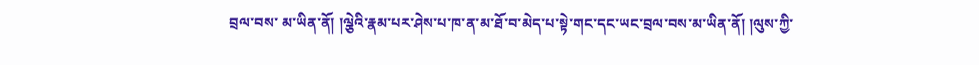བྲལ་བས་ མ་ཡིན་ནོ། །ལྕེའི་རྣམ་པར་ཤེས་པ་ཁ་ན་མ་ཐོ་བ་མེད་པ་སྟེ་གང་དང་ཡང་བྲལ་བས་མ་ཡིན་ནོ། །ལུས་ཀྱི་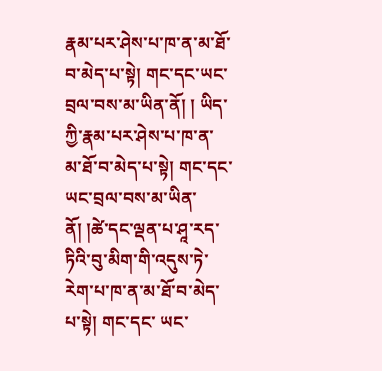རྣམ་པར་ཤེས་པ་ཁ་ན་མ་ཐོ་བ་མེད་པ་སྟེ། གང་དང་ཡང་བྲལ་བས་མ་ཡིན་ནོ། ། ཡིད་ཀྱི་རྣམ་པར་ཤེས་པ་ཁ་ན་མ་ཐོ་བ་མེད་པ་སྟེ། གང་དང་ཡང་བྲལ་བས་མ་ཡིན་ནོ། །ཚེ་དང་ལྡན་པ་ཤཱ་རད་ཏིའི་བུ་མིག་གི་འདུས་ཏེ་རེག་པ་ཁ་ན་མ་ཐོ་བ་མེད་པ་སྟེ། གང་དང་ ཡང་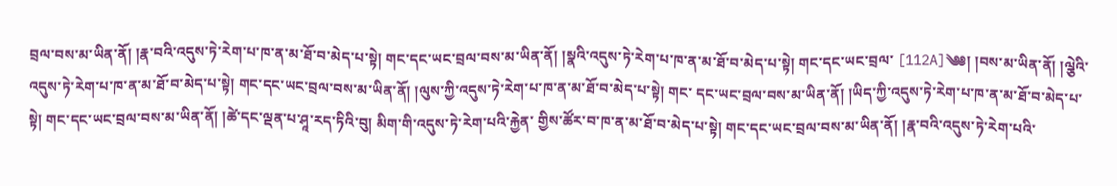བྲལ་བས་མ་ཡིན་ནོ། །རྣ་བའི་འདུས་ཏེ་རེག་པ་ཁ་ན་མ་ཐོ་བ་མེད་པ་སྟེ། གང་དང་ཡང་བྲལ་བས་མ་ཡིན་ནོ། །སྣའི་འདུས་ཏེ་རེག་པ་ཁ་ན་མ་ཐོ་བ་མེད་པ་སྟེ། གང་དང་ཡང་བྲལ་ [112A]༄༅། །བས་མ་ཡིན་ནོ། །ལྕེའི་འདུས་ཏེ་རེག་པ་ཁ་ན་མ་ཐོ་བ་མེད་པ་སྟེ། གང་དང་ཡང་བྲལ་བས་མ་ཡིན་ནོ། །ལུས་ཀྱི་འདུས་ཏེ་རེག་པ་ཁ་ན་མ་ཐོ་བ་མེད་པ་སྟེ། གང་ དང་ཡང་བྲལ་བས་མ་ཡིན་ནོ། །ཡིད་ཀྱི་འདུས་ཏེ་རེག་པ་ཁ་ན་མ་ཐོ་བ་མེད་པ་སྟེ། གང་དང་ཡང་བྲལ་བས་མ་ཡིན་ནོ། །ཚེ་དང་ལྡན་པ་ཤཱ་རད་ཏིའི་བུ། མིག་གི་འདུས་ཏེ་རེག་པའི་རྐྱེན་ གྱིས་ཚོར་བ་ཁ་ན་མ་ཐོ་བ་མེད་པ་སྟེ། གང་དང་ཡང་བྲལ་བས་མ་ཡིན་ནོ། །རྣ་བའི་འདུས་ཏེ་རེག་པའི་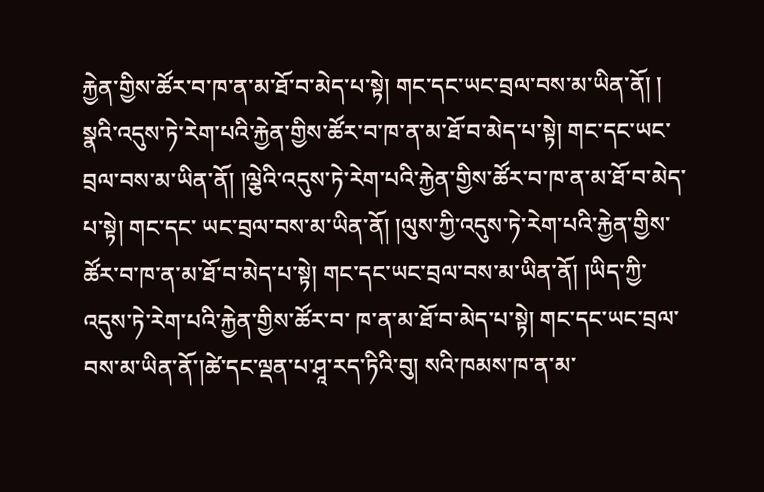རྐྱེན་གྱིས་ཚོར་བ་ཁ་ན་མ་ཐོ་བ་མེད་པ་སྟེ། གང་དང་ཡང་བྲལ་བས་མ་ཡིན་ནོ། ། སྣའི་འདུས་ཏེ་རེག་པའི་རྐྱེན་གྱིས་ཚོར་བ་ཁ་ན་མ་ཐོ་བ་མེད་པ་སྟེ། གང་དང་ཡང་བྲལ་བས་མ་ཡིན་ནོ། །ལྕེའི་འདུས་ཏེ་རེག་པའི་རྐྱེན་གྱིས་ཚོར་བ་ཁ་ན་མ་ཐོ་བ་མེད་པ་སྟེ། གང་དང་ ཡང་བྲལ་བས་མ་ཡིན་ནོ། །ལུས་ཀྱི་འདུས་ཏེ་རེག་པའི་རྐྱེན་གྱིས་ཚོར་བ་ཁ་ན་མ་ཐོ་བ་མེད་པ་སྟེ། གང་དང་ཡང་བྲལ་བས་མ་ཡིན་ནོ། །ཡིད་ཀྱི་འདུས་ཏེ་རེག་པའི་རྐྱེན་གྱིས་ཚོར་བ་ ཁ་ན་མ་ཐོ་བ་མེད་པ་སྟེ། གང་དང་ཡང་བྲལ་བས་མ་ཡིན་ནོ་།ཚེ་དང་ལྡན་པ་ཤཱ་རད་ཏིའི་བུ། སའི་ཁམས་ཁ་ན་མ་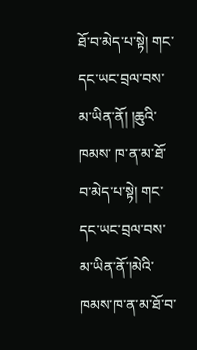ཐོ་བ་མེད་པ་སྟེ། གང་དང་ཡང་བྲལ་བས་མ་ཡིན་ནོ། །ཆུའི་ཁམས་ ཁ་ན་མ་ཐོ་བ་མེད་པ་སྟེ། གང་དང་ཡང་བྲལ་བས་མ་ཡིན་ནོ་།མེའི་ཁམས་ཁ་ན་མ་ཐོ་བ་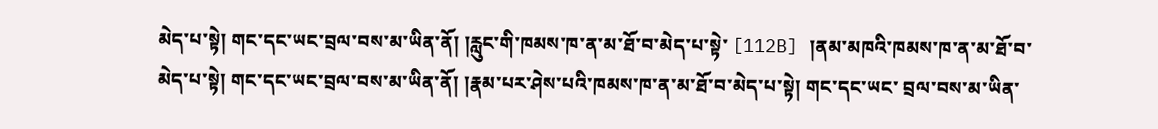མེད་པ་སྟེ། གང་དང་ཡང་བྲལ་བས་མ་ཡིན་ནོ། །རླུང་གི་ཁམས་ཁ་ན་མ་ཐོ་བ་མེད་པ་སྟེ་ [112B] །ནམ་མཁའི་ཁམས་ཁ་ན་མ་ཐོ་བ་མེད་པ་སྟེ། གང་དང་ཡང་བྲལ་བས་མ་ཡིན་ནོ། །རྣམ་པར་ཤེས་པའི་ཁམས་ཁ་ན་མ་ཐོ་བ་མེད་པ་སྟེ། གང་དང་ཡང་ བྲལ་བས་མ་ཡིན་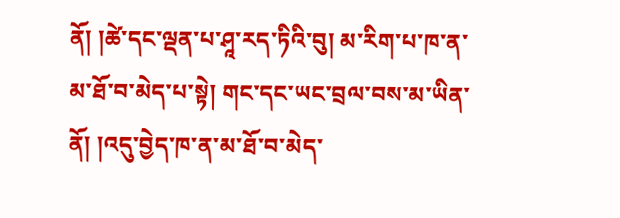ནོ། །ཚེ་དང་ལྡན་པ་ཤཱ་རད་ཏིའི་བུ། མ་རིག་པ་ཁ་ན་མ་ཐོ་བ་མེད་པ་སྟེ། གང་དང་ཡང་བྲལ་བས་མ་ཡིན་ནོ། །འདུ་བྱེད་ཁ་ན་མ་ཐོ་བ་མེད་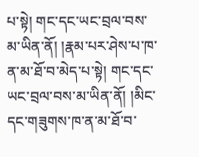པ་སྟེ། གང་དང་ཡང་བྲལ་བས་ མ་ཡིན་ནོ། །རྣམ་པར་ཤེས་པ་ཁ་ན་མ་ཐོ་བ་མེད་པ་སྟེ། གང་དང་ཡང་བྲལ་བས་མ་ཡིན་ནོ། །མིང་དང་གཟུགས་ཁ་ན་མ་ཐོ་བ་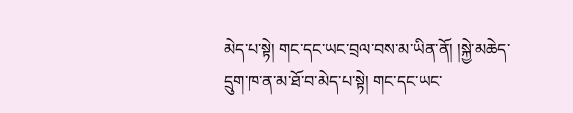མེད་པ་སྟེ། གང་དང་ཡང་བྲལ་བས་མ་ཡིན་ནོ། །སྐྱེ་མཆེད་ དྲུག་ཁ་ན་མ་ཐོ་བ་མེད་པ་སྟེ། གང་དང་ཡང་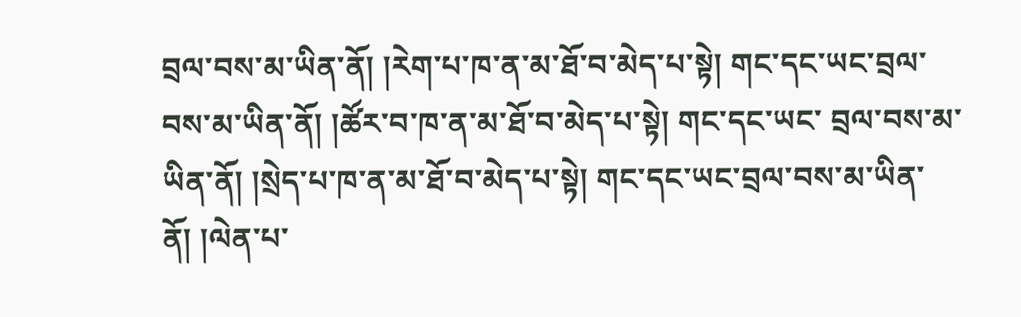བྲལ་བས་མ་ཡིན་ནོ། །རེག་པ་ཁ་ན་མ་ཐོ་བ་མེད་པ་སྟེ། གང་དང་ཡང་བྲལ་བས་མ་ཡིན་ནོ། །ཚོར་བ་ཁ་ན་མ་ཐོ་བ་མེད་པ་སྟེ། གང་དང་ཡང་ བྲལ་བས་མ་ཡིན་ནོ། །སྲེད་པ་ཁ་ན་མ་ཐོ་བ་མེད་པ་སྟེ། གང་དང་ཡང་བྲལ་བས་མ་ཡིན་ནོ། །ལེན་པ་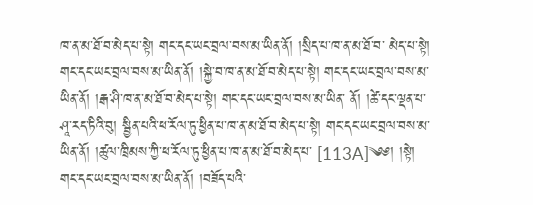ཁ་ན་མ་ཐོ་བ་མེད་པ་སྟེ། གང་དང་ཡང་བྲལ་བས་མ་ཡིན་ནོ། །སྲིད་པ་ཁ་ན་མ་ཐོ་བ་ མེད་པ་སྟེ། གང་དང་ཡང་བྲལ་བས་མ་ཡིན་ནོ། །སྐྱེ་བ་ཁ་ན་མ་ཐོ་བ་མེད་པ་སྟེ། གང་དང་ཡང་བྲལ་བས་མ་ཡིན་ནོ། །རྒ་ཤི་ཁ་ན་མ་ཐོ་བ་མེད་པ་སྟེ། གང་དང་ཡང་བྲལ་བས་མ་ཡིན་ ནོ། །ཚེ་དང་ལྡན་པ་ཤཱ་རད་ཏིའི་བུ། སྦྱིན་པའི་ཕ་རོལ་ཏུ་ཕྱིན་པ་ཁ་ན་མ་ཐོ་བ་མེད་པ་སྟེ། གང་དང་ཡང་བྲལ་བས་མ་ཡིན་ནོ། །ཚུལ་ཁྲིམས་ཀྱི་ཕ་རོལ་ཏུ་ཕྱིན་པ་ཁ་ན་མ་ཐོ་བ་མེད་པ་ [113A]༄༅། །སྟེ། གང་དང་ཡང་བྲལ་བས་མ་ཡིན་ནོ། །བཟོད་པའི་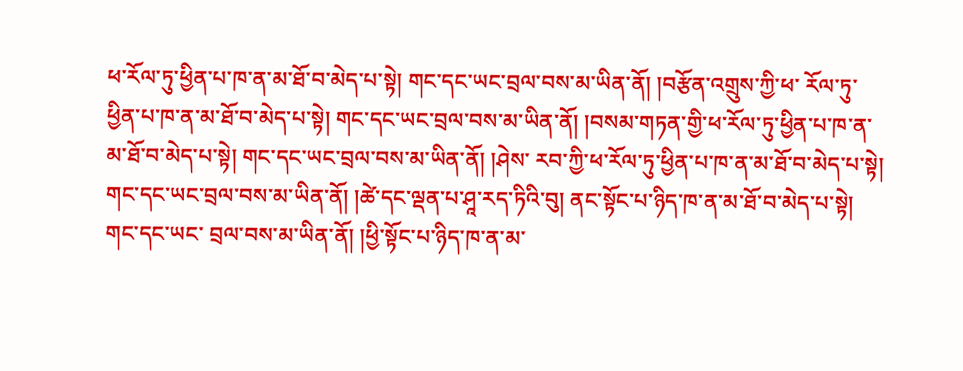ཕ་རོལ་ཏུ་ཕྱིན་པ་ཁ་ན་མ་ཐོ་བ་མེད་པ་སྟེ། གང་དང་ཡང་བྲལ་བས་མ་ཡིན་ནོ། །བརྩོན་འགྲུས་ཀྱི་ཕ་ རོལ་ཏུ་ཕྱིན་པ་ཁ་ན་མ་ཐོ་བ་མེད་པ་སྟེ། གང་དང་ཡང་བྲལ་བས་མ་ཡིན་ནོ། །བསམ་གཏན་གྱི་ཕ་རོལ་ཏུ་ཕྱིན་པ་ཁ་ན་མ་ཐོ་བ་མེད་པ་སྟེ། གང་དང་ཡང་བྲལ་བས་མ་ཡིན་ནོ། །ཤེས་ རབ་ཀྱི་ཕ་རོལ་ཏུ་ཕྱིན་པ་ཁ་ན་མ་ཐོ་བ་མེད་པ་སྟེ། གང་དང་ཡང་བྲལ་བས་མ་ཡིན་ནོ། །ཚེ་དང་ལྡན་པ་ཤཱ་རད་ཏིའི་བུ། ནང་སྟོང་པ་ཉིད་ཁ་ན་མ་ཐོ་བ་མེད་པ་སྟེ། གང་དང་ཡང་ བྲལ་བས་མ་ཡིན་ནོ། །ཕྱི་སྟོང་པ་ཉིད་ཁ་ན་མ་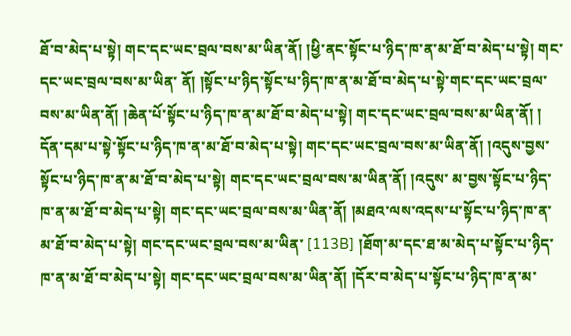ཐོ་བ་མེད་པ་སྟེ། གང་དང་ཡང་བྲལ་བས་མ་ཡིན་ནོ། །ཕྱི་ནང་སྟོང་པ་ཉིད་ཁ་ན་མ་ཐོ་བ་མེད་པ་སྟེ། གང་དང་ཡང་བྲལ་བས་མ་ཡིན་ ནོ། །སྟོང་པ་ཉིད་སྟོང་པ་ཉིད་ཁ་ན་མ་ཐོ་བ་མེད་པ་སྟེ་གང་དང་ཡང་བྲལ་བས་མ་ཡིན་ནོ། །ཆེན་པོ་སྟོང་པ་ཉིད་ཁ་ན་མ་ཐོ་བ་མེད་པ་སྟེ། གང་དང་ཡང་བྲལ་བས་མ་ཡིན་ནོ། ། དོན་དམ་པ་སྟེ་སྟོང་པ་ཉིད་ཁ་ན་མ་ཐོ་བ་མེད་པ་སྟེ། གང་དང་ཡང་བྲལ་བས་མ་ཡིན་ནོ། །འདུས་བྱས་སྟོང་པ་ཉིད་ཁ་ན་མ་ཐོ་བ་མེད་པ་སྟེ། གང་དང་ཡང་བྲལ་བས་མ་ཡིན་ནོ། །འདུས་ མ་བྱས་སྟོང་པ་ཉིད་ཁ་ན་མ་ཐོ་བ་མེད་པ་སྟེ། གང་དང་ཡང་བྲལ་བས་མ་ཡིན་ནོ། །མཐའ་ལས་འདས་པ་སྟོང་པ་ཉིད་ཁ་ན་མ་ཐོ་བ་མེད་པ་སྟེ། གང་དང་ཡང་བྲལ་བས་མ་ཡིན་ [113B] །ཐོག་མ་དང་ཐ་མ་མེད་པ་སྟོང་པ་ཉིད་ཁ་ན་མ་ཐོ་བ་མེད་པ་སྟེ། གང་དང་ཡང་བྲལ་བས་མ་ཡིན་ནོ། །དོར་བ་མེད་པ་སྟོང་པ་ཉིད་ཁ་ན་མ་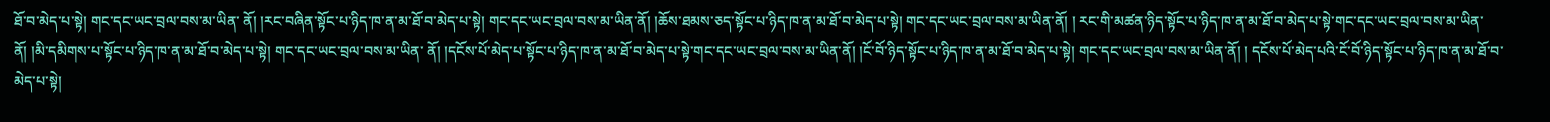ཐོ་བ་མེད་པ་སྟེ། གང་དང་ཡང་བྲལ་བས་མ་ཡིན་ ནོ། །རང་བཞིན་སྟོང་པ་ཉིད་ཁ་ན་མ་ཐོ་བ་མེད་པ་སྟེ། གང་དང་ཡང་བྲལ་བས་མ་ཡིན་ནོ། །ཆོས་ཐམས་ཅད་སྟོང་པ་ཉིད་ཁ་ན་མ་ཐོ་བ་མེད་པ་སྟེ། གང་དང་ཡང་བྲལ་བས་མ་ཡིན་ནོ། ། རང་གི་མཚན་ཉིད་སྟོང་པ་ཉིད་ཁ་ན་མ་ཐོ་བ་མེད་པ་སྟེ་གང་དང་ཡང་བྲལ་བས་མ་ཡིན་ནོ། །མི་དམིགས་པ་སྟོང་པ་ཉིད་ཁ་ན་མ་ཐོ་བ་མེད་པ་སྟེ། གང་དང་ཡང་བྲལ་བས་མ་ཡིན་ ནོ། །དངོས་པོ་མེད་པ་སྟོང་པ་ཉིད་ཁ་ན་མ་ཐོ་བ་མེད་པ་སྟེ་གང་དང་ཡང་བྲལ་བས་མ་ཡིན་ནོ། །ངོ་བོ་ཉིད་སྟོང་པ་ཉིད་ཁ་ན་མ་ཐོ་བ་མེད་པ་སྟེ། གང་དང་ཡང་བྲལ་བས་མ་ཡིན་ནོ། ། དངོས་པོ་མེད་པའི་ངོ་བོ་ཉིད་སྟོང་པ་ཉིད་ཁ་ན་མ་ཐོ་བ་མེད་པ་སྟེ།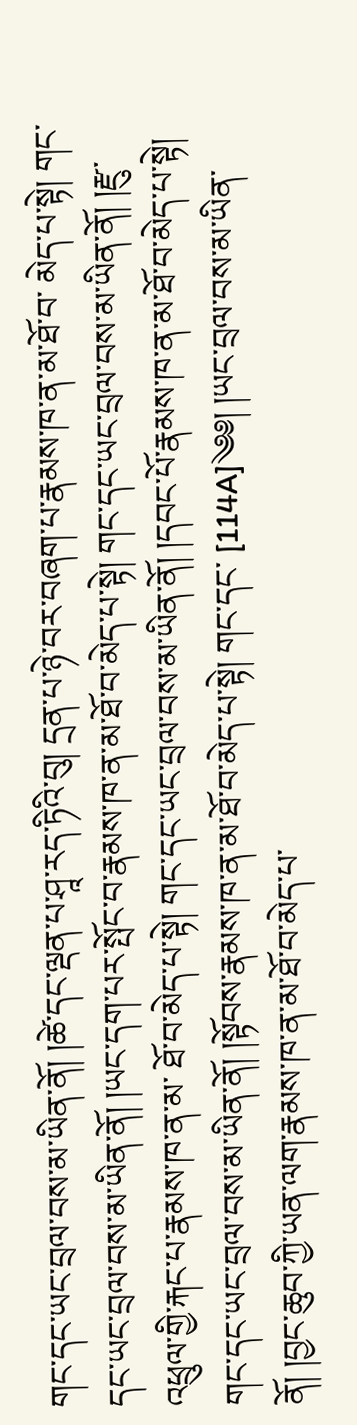གང་དང་ཡང་བྲལ་བས་མ་ཡིན་ནོ། །ཚེ་དང་ལྡན་པ་ཤཱ་རད་ཏིའི་བུ། དྲན་པ་ཉེ་བར་བཞག་པ་རྣམས་ཁ་ན་མ་ཐོ་བ་ མེད་པ་སྟེ། གང་དང་ཡང་བྲལ་བས་མ་ཡིན་ནོ། །ཡང་དག་པར་སྤོང་བ་རྣམས་ཁ་ན་མ་ཐོ་བ་མེད་པ་སྟེ། གང་དང་ཡང་བྲལ་བས་མ་ཡིན་ནོ། །རྫུ་འཕྲུལ་གྱི་རྐང་པ་རྣམས་ཁ་ན་མ་ ཐོ་བ་མེད་པ་སྟེ། གང་དང་ཡང་བྲལ་བས་མ་ཡིན་ནོ། །དབང་པོ་རྣམས་ཁ་ན་མ་ཐོ་བ་མེད་པ་སྟེ། གང་དང་ཡང་བྲལ་བས་མ་ཡིན་ནོ། །སྟོབས་རྣམས་ཁ་ན་མ་ཐོ་བ་མེད་པ་སྟེ། གང་དང་ [114A]༄༅། །ཡང་བྲལ་བས་མ་ཡིན་ནོ། །བྱང་ཆུབ་ཀྱི་ཡན་ལག་རྣམས་ཁ་ན་མ་ཐོ་བ་མེད་པ་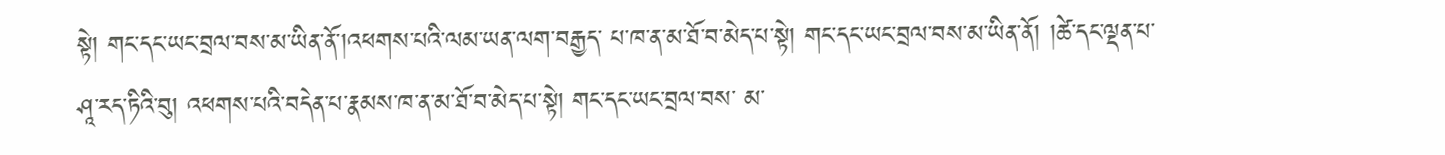སྟེ། གང་དང་ཡང་བྲལ་བས་མ་ཡིན་ནོ་།འཕགས་པའི་ལམ་ཡན་ལག་བརྒྱད་ པ་ཁ་ན་མ་ཐོ་བ་མེད་པ་སྟེ། གང་དང་ཡང་བྲལ་བས་མ་ཡིན་ནོ། །ཚེ་དང་ལྡན་པ་ཤཱ་རད་ཏིའི་བུ། འཕགས་པའི་བདེན་པ་རྣམས་ཁ་ན་མ་ཐོ་བ་མེད་པ་སྟེ། གང་དང་ཡང་བྲལ་བས་ མ་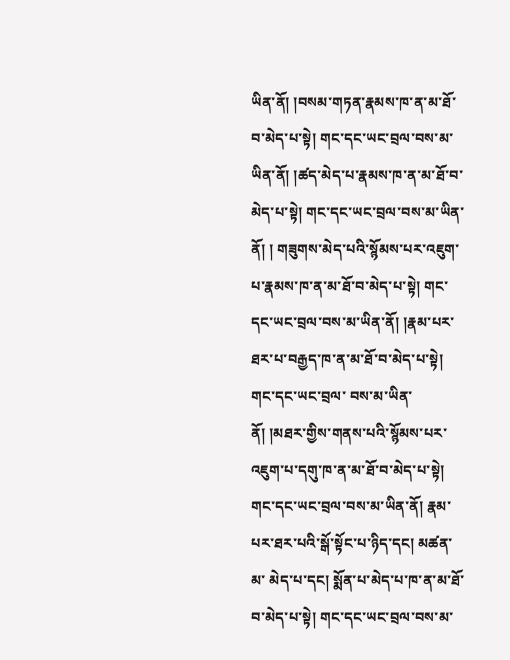ཡིན་ནོ། །བསམ་གཏན་རྣམས་ཁ་ན་མ་ཐོ་བ་མེད་པ་སྟེ། གང་དང་ཡང་བྲལ་བས་མ་ཡིན་ནོ། །ཚད་མེད་པ་རྣམས་ཁ་ན་མ་ཐོ་བ་མེད་པ་སྟེ། གང་དང་ཡང་བྲལ་བས་མ་ཡིན་ནོ། ། གཟུགས་མེད་པའི་སྙོམས་པར་འཇུག་པ་རྣམས་ཁ་ན་མ་ཐོ་བ་མེད་པ་སྟེ། གང་དང་ཡང་བྲལ་བས་མ་ཡིན་ནོ། །རྣམ་པར་ཐར་པ་བརྒྱད་ཁ་ན་མ་ཐོ་བ་མེད་པ་སྟེ། གང་དང་ཡང་བྲལ་ བས་མ་ཡིན་ནོ། །མཐར་གྱིས་གནས་པའི་སྙོམས་པར་འཇུག་པ་དགུ་ཁ་ན་མ་ཐོ་བ་མེད་པ་སྟེ། གང་དང་ཡང་བྲལ་བས་མ་ཡིན་ནོ། རྣམ་པར་ཐར་པའི་སྒོ་སྟོང་པ་ཉིད་དང། མཚན་མ་ མེད་པ་དང། སྨོན་པ་མེད་པ་ཁ་ན་མ་ཐོ་བ་མེད་པ་སྟེ། གང་དང་ཡང་བྲལ་བས་མ་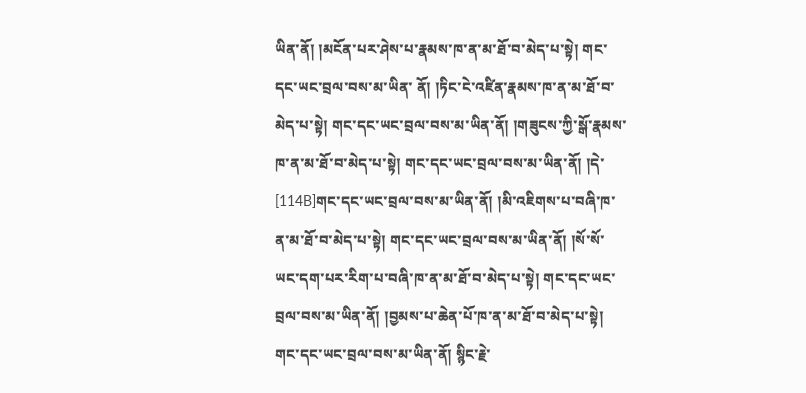ཡིན་ནོ། །མངོན་པར་ཤེས་པ་རྣམས་ཁ་ན་མ་ཐོ་བ་མེད་པ་སྟེ། གང་དང་ཡང་བྲལ་བས་མ་ཡིན་ ནོ། །ཏིང་ངེ་འཛིན་རྣམས་ཁ་ན་མ་ཐོ་བ་མེད་པ་སྟེ། གང་དང་ཡང་བྲལ་བས་མ་ཡིན་ནོ། །གཟུངས་ཀྱི་སྒོ་རྣམས་ཁ་ན་མ་ཐོ་བ་མེད་པ་སྟེ། གང་དང་ཡང་བྲལ་བས་མ་ཡིན་ནོ། །དེ་ [114B]གང་དང་ཡང་བྲལ་བས་མ་ཡིན་ནོ། །མི་འཇིགས་པ་བཞི་ཁ་ན་མ་ཐོ་བ་མེད་པ་སྟེ། གང་དང་ཡང་བྲལ་བས་མ་ཡིན་ནོ། །སོ་སོ་ ཡང་དག་པར་རིག་པ་བཞི་ཁ་ན་མ་ཐོ་བ་མེད་པ་སྟེ། གང་དང་ཡང་བྲལ་བས་མ་ཡིན་ནོ། །བྱམས་པ་ཆེན་པོ་ཁ་ན་མ་ཐོ་བ་མེད་པ་སྟེ། གང་དང་ཡང་བྲལ་བས་མ་ཡིན་ནོ། སྙིང་རྗེ་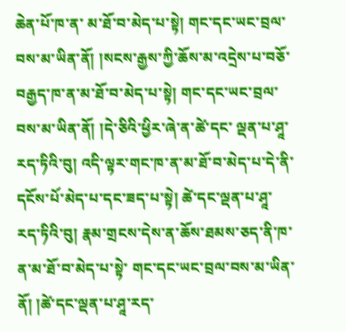ཆེན་པོ་ཁ་ན་ མ་ཐོ་བ་མེད་པ་སྟེ། གང་དང་ཡང་བྲལ་བས་མ་ཡིན་ནོ། །སངས་རྒྱས་ཀྱི་ཆོས་མ་འདྲེས་པ་བཅོ་བརྒྱད་ཁ་ན་མ་ཐོ་བ་མེད་པ་སྟེ། གང་དང་ཡང་བྲལ་བས་མ་ཡིན་ནོ། །དེ་ཅིའི་ཕྱིར་ཞེ་ན་ཚེ་དང་ ལྡན་པ་ཤཱ་རད་ཏིའི་བུ། འདི་ལྟར་གང་ཁ་ན་མ་ཐོ་བ་མེད་པ་དེ་ནི་དངོས་པོ་མེད་པ་དང་ཟད་པ་སྟེ། ཚེ་དང་ལྡན་པ་ཤཱ་རད་ཏིའི་བུ། རྣམ་གྲངས་དེས་ན་ཆོས་ཐམས་ཅད་ནི་ཁ་ན་མ་ཐོ་བ་མེད་པ་སྟེ་ གང་དང་ཡང་བྲལ་བས་མ་ཡིན་ནོ། །ཚེ་དང་ལྡན་པ་ཤཱ་རད་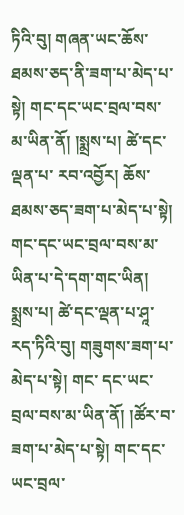ཏིའི་བུ། གཞན་ཡང་ཆོས་ཐམས་ཅད་ནི་ཟག་པ་མེད་པ་སྟེ། གང་དང་ཡང་བྲལ་བས་མ་ཡིན་ནོ། །སྨྲས་པ། ཚེ་དང་ལྡན་པ་ རབ་འབྱོར། ཆོས་ཐམས་ཅད་ཟག་པ་མེད་པ་སྟེ། གང་དང་ཡང་བྲལ་བས་མ་ཡིན་པ་དེ་དག་གང་ཡིན། སྨྲས་པ། ཚེ་དང་ལྡན་པ་ཤཱ་རད་ཏིའི་བུ། གཟུགས་ཟག་པ་མེད་པ་སྟེ། གང་ དང་ཡང་བྲལ་བས་མ་ཡིན་ནོ། །ཚོར་བ་ཟག་པ་མེད་པ་སྟེ། གང་དང་ཡང་བྲལ་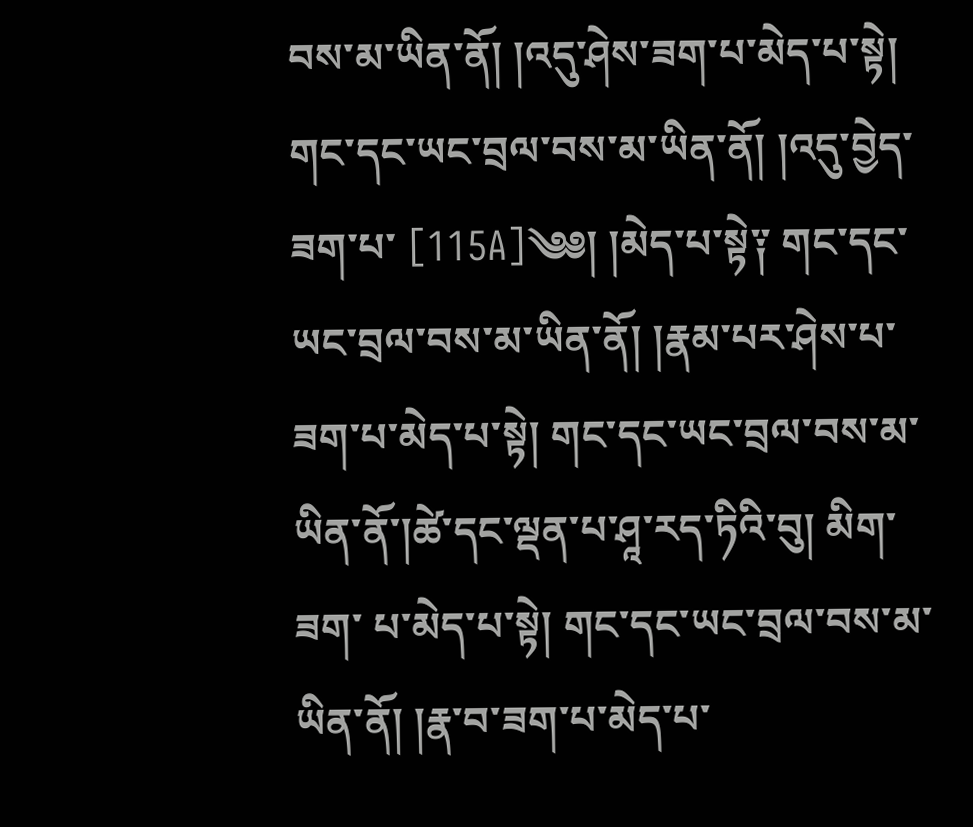བས་མ་ཡིན་ནོ། །འདུ་ཤེས་ཟག་པ་མེད་པ་སྟེ། གང་དང་ཡང་བྲལ་བས་མ་ཡིན་ནོ། །འདུ་བྱེད་ཟག་པ་ [115A]༄༅། །མེད་པ་སྟེ༑ གང་དང་ཡང་བྲལ་བས་མ་ཡིན་ནོ། །རྣམ་པར་ཤེས་པ་ཟག་པ་མེད་པ་སྟེ། གང་དང་ཡང་བྲལ་བས་མ་ཡིན་ནོ་།ཚེ་དང་ལྡན་པ་ཤཱ་རད་ཏིའི་བུ། མིག་ཟག་ པ་མེད་པ་སྟེ། གང་དང་ཡང་བྲལ་བས་མ་ཡིན་ནོ། །རྣ་བ་ཟག་པ་མེད་པ་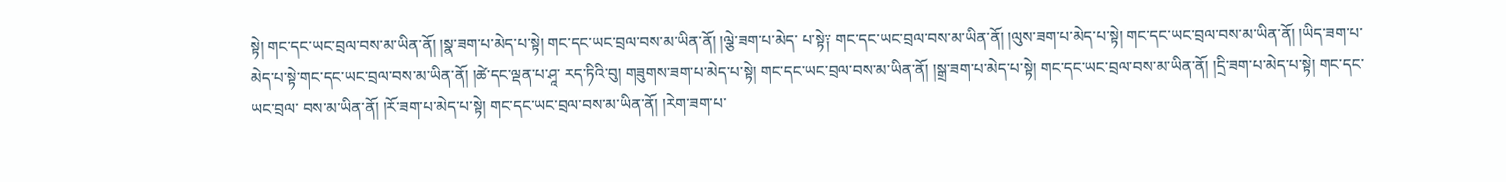སྟེ། གང་དང་ཡང་བྲལ་བས་མ་ཡིན་ནོ། །སྣ་ཟག་པ་མེད་པ་སྟེ། གང་དང་ཡང་བྲལ་བས་མ་ཡིན་ནོ། །ལྕེ་ཟག་པ་མེད་ པ་སྟེ༑ གང་དང་ཡང་བྲལ་བས་མ་ཡིན་ནོ། །ལུས་ཟག་པ་མེད་པ་སྟེ། གང་དང་ཡང་བྲལ་བས་མ་ཡིན་ནོ། །ཡིད་ཟག་པ་མེད་པ་སྟེ་གང་དང་ཡང་བྲལ་བས་མ་ཡིན་ནོ། །ཚེ་དང་ལྡན་པ་ཤཱ་ རད་ཏིའི་བུ། གཟུགས་ཟག་པ་མེད་པ་སྟེ། གང་དང་ཡང་བྲལ་བས་མ་ཡིན་ནོ། །སྒྲ་ཟག་པ་མེད་པ་སྟེ། གང་དང་ཡང་བྲལ་བས་མ་ཡིན་ནོ། །དྲི་ཟག་པ་མེད་པ་སྟེ། གང་དང་ཡང་བྲལ་ བས་མ་ཡིན་ནོ། །རོ་ཟག་པ་མེད་པ་སྟེ། གང་དང་ཡང་བྲལ་བས་མ་ཡིན་ནོ། །རེག་ཟག་པ་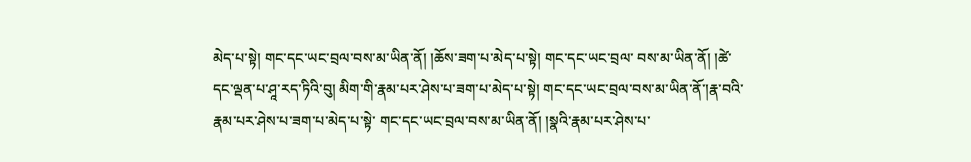མེད་པ་སྟེ། གང་དང་ཡང་བྲལ་བས་མ་ཡིན་ནོ། །ཆོས་ཟག་པ་མེད་པ་སྟེ། གང་དང་ཡང་བྲལ་ བས་མ་ཡིན་ནོ། །ཚེ་དང་ལྡན་པ་ཤཱ་རད་ཏིའི་བུ། མིག་གི་རྣམ་པར་ཤེས་པ་ཟག་པ་མེད་པ་སྟེ། གང་དང་ཡང་བྲལ་བས་མ་ཡིན་ནོ་།རྣ་བའི་རྣམ་པར་ཤེས་པ་ཟག་པ་མེད་པ་སྟེ་ གང་དང་ཡང་བྲལ་བས་མ་ཡིན་ནོ། །སྣའི་རྣམ་པར་ཤེས་པ་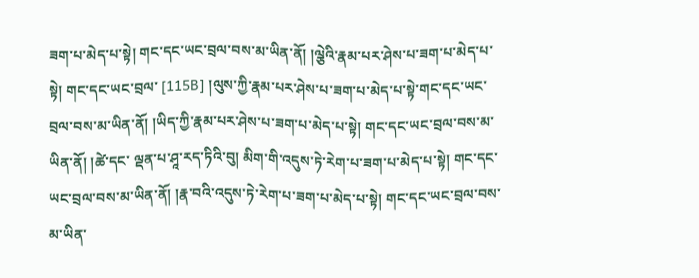ཟག་པ་མེད་པ་སྟེ། གང་དང་ཡང་བྲལ་བས་མ་ཡིན་ནོ། །ལྕེའི་རྣམ་པར་ཤེས་པ་ཟག་པ་མེད་པ་སྟེ། གང་དང་ཡང་བྲལ་ [115B] །ལུས་ཀྱི་རྣམ་པར་ཤེས་པ་ཟག་པ་མེད་པ་སྟེ་གང་དང་ཡང་བྲལ་བས་མ་ཡིན་ནོ། །ཡིད་ཀྱི་རྣམ་པར་ཤེས་པ་ཟག་པ་མེད་པ་སྟེ། གང་དང་ཡང་བྲལ་བས་མ་ཡིན་ནོ། །ཚེ་དང་ ལྡན་པ་ཤཱ་རད་ཏིའི་བུ། མིག་གི་འདུས་ཏེ་རེག་པ་ཟག་པ་མེད་པ་སྟེ། གང་དང་ཡང་བྲལ་བས་མ་ཡིན་ནོ། །རྣ་བའི་འདུས་ཏེ་རེག་པ་ཟག་པ་མེད་པ་སྟེ། གང་དང་ཡང་བྲལ་བས་མ་ཡིན་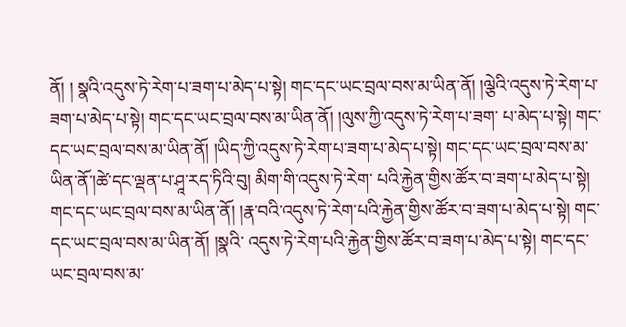ནོ། ། སྣའི་འདུས་ཏེ་རེག་པ་ཟག་པ་མེད་པ་སྟེ། གང་དང་ཡང་བྲལ་བས་མ་ཡིན་ནོ། །ལྕེའི་འདུས་ཏེ་རེག་པ་ཟག་པ་མེད་པ་སྟེ། གང་དང་ཡང་བྲལ་བས་མ་ཡིན་ནོ། །ལུས་ཀྱི་འདུས་ཏེ་རེག་པ་ཟག་ པ་མེད་པ་སྟེ། གང་དང་ཡང་བྲལ་བས་མ་ཡིན་ནོ། །ཡིད་ཀྱི་འདུས་ཏེ་རེག་པ་ཟག་པ་མེད་པ་སྟེ། གང་དང་ཡང་བྲལ་བས་མ་ཡིན་ནོ་།ཚེ་དང་ལྡན་པ་ཤཱ་རད་ཏིའི་བུ། མིག་གི་འདུས་ཏེ་རེག་ པའི་རྐྱེན་གྱིས་ཚོར་བ་ཟག་པ་མེད་པ་སྟེ། གང་དང་ཡང་བྲལ་བས་མ་ཡིན་ནོ། །རྣ་བའི་འདུས་ཏེ་རེག་པའི་རྐྱེན་གྱིས་ཚོར་བ་ཟག་པ་མེད་པ་སྟེ། གང་དང་ཡང་བྲལ་བས་མ་ཡིན་ནོ། །སྣའི་ འདུས་ཏེ་རེག་པའི་རྐྱེན་གྱིས་ཚོར་བ་ཟག་པ་མེད་པ་སྟེ། གང་དང་ཡང་བྲལ་བས་མ་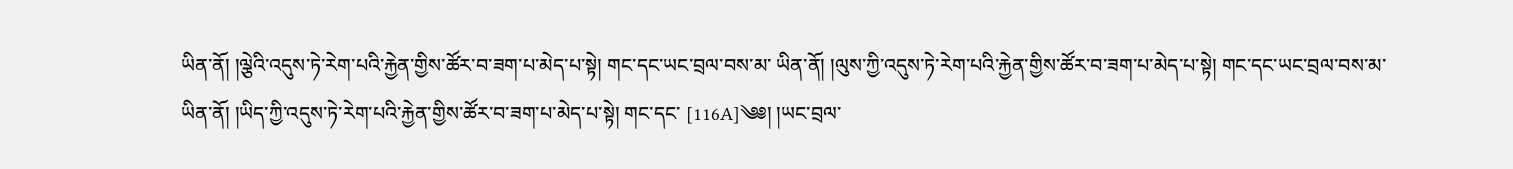ཡིན་ནོ། །ལྕེའི་འདུས་ཏེ་རེག་པའི་རྐྱེན་གྱིས་ཚོར་བ་ཟག་པ་མེད་པ་སྟེ། གང་དང་ཡང་བྲལ་བས་མ་ ཡིན་ནོ། །ལུས་ཀྱི་འདུས་ཏེ་རེག་པའི་རྐྱེན་གྱིས་ཚོར་བ་ཟག་པ་མེད་པ་སྟེ། གང་དང་ཡང་བྲལ་བས་མ་ཡིན་ནོ། །ཡིད་ཀྱི་འདུས་ཏེ་རེག་པའི་རྐྱེན་གྱིས་ཚོར་བ་ཟག་པ་མེད་པ་སྟེ། གང་དང་ [116A]༄༅། །ཡང་བྲལ་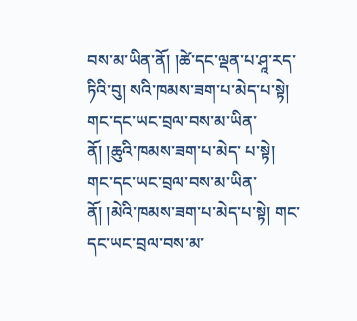བས་མ་ཡིན་ནོ། །ཚེ་དང་ལྡན་པ་ཤཱ་རད་ཏིའི་བུ། སའི་ཁམས་ཟག་པ་མེད་པ་སྟེ། གང་དང་ཡང་བྲལ་བས་མ་ཡིན་ནོ། །ཆུའི་ཁམས་ཟག་པ་མེད་ པ་སྟེ། གང་དང་ཡང་བྲལ་བས་མ་ཡིན་ནོ། །མེའི་ཁམས་ཟག་པ་མེད་པ་སྟེ། གང་དང་ཡང་བྲལ་བས་མ་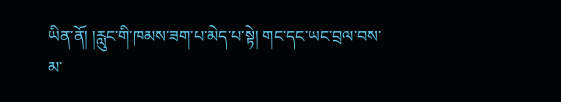ཡིན་ནོ། །རླུང་གི་ཁམས་ཟག་པ་མེད་པ་སྟེ། གང་དང་ཡང་བྲལ་བས་མ་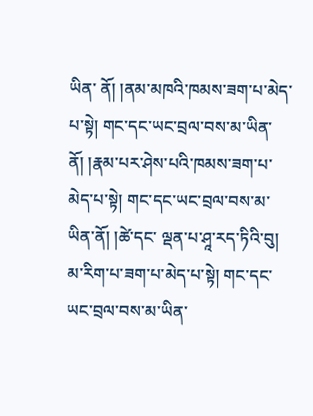ཡིན་ ནོ། །ནམ་མཁའི་ཁམས་ཟག་པ་མེད་པ་སྟེ། གང་དང་ཡང་བྲལ་བས་མ་ཡིན་ནོ། །རྣམ་པར་ཤེས་པའི་ཁམས་ཟག་པ་མེད་པ་སྟེ། གང་དང་ཡང་བྲལ་བས་མ་ཡིན་ནོ། །ཚེ་དང་ ལྡན་པ་ཤཱ་རད་ཏིའི་བུ། མ་རིག་པ་ཟག་པ་མེད་པ་སྟེ། གང་དང་ཡང་བྲལ་བས་མ་ཡིན་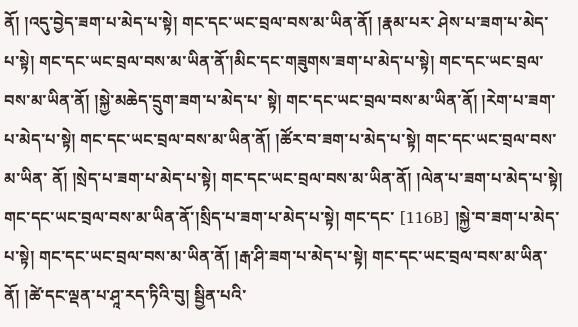ནོ། །འདུ་བྱེད་ཟག་པ་མེད་པ་སྟེ། གང་དང་ཡང་བྲལ་བས་མ་ཡིན་ནོ། །རྣམ་པར་ ཤེས་པ་ཟག་པ་མེད་པ་སྟེ། གང་དང་ཡང་བྲལ་བས་མ་ཡིན་ནོ་།མིང་དང་གཟུགས་ཟག་པ་མེད་པ་སྟེ། གང་དང་ཡང་བྲལ་བས་མ་ཡིན་ནོ། །སྐྱེ་མཆེད་དྲུག་ཟག་པ་མེད་པ་ སྟེ། གང་དང་ཡང་བྲལ་བས་མ་ཡིན་ནོ། །རེག་པ་ཟག་པ་མེད་པ་སྟེ། གང་དང་ཡང་བྲལ་བས་མ་ཡིན་ནོ། །ཚོར་བ་ཟག་པ་མེད་པ་སྟེ། གང་དང་ཡང་བྲལ་བས་མ་ཡིན་ ནོ། །སྲེད་པ་ཟག་པ་མེད་པ་སྟེ། གང་དང་ཡང་བྲལ་བས་མ་ཡིན་ནོ། །ལེན་པ་ཟག་པ་མེད་པ་སྟེ། གང་དང་ཡང་བྲལ་བས་མ་ཡིན་ནོ་།སྲིད་པ་ཟག་པ་མེད་པ་སྟེ། གང་དང་ [116B] །སྐྱེ་བ་ཟག་པ་མེད་པ་སྟེ། གང་དང་ཡང་བྲལ་བས་མ་ཡིན་ནོ། །རྒ་ཤི་ཟག་པ་མེད་པ་སྟེ། གང་དང་ཡང་བྲལ་བས་མ་ཡིན་ནོ། །ཚེ་དང་ལྡན་པ་ཤཱ་རད་ཏིའི་བུ། སྦྱིན་པའི་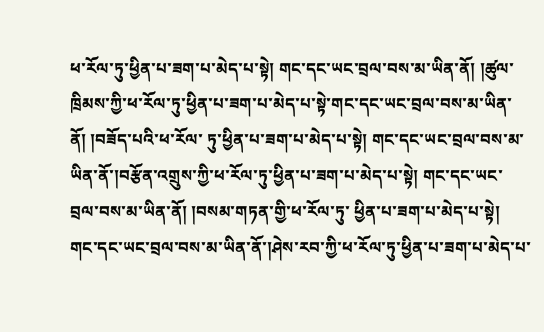ཕ་རོལ་ཏུ་ཕྱིན་པ་ཟག་པ་མེད་པ་སྟེ། གང་དང་ཡང་བྲལ་བས་མ་ཡིན་ནོ། །ཚུལ་ཁྲིམས་ཀྱི་ཕ་རོལ་ཏུ་ཕྱིན་པ་ཟག་པ་མེད་པ་སྟེ་གང་དང་ཡང་བྲལ་བས་མ་ཡིན་ནོ། །བཟོད་པའི་ཕ་རོལ་ ཏུ་ཕྱིན་པ་ཟག་པ་མེད་པ་སྟེ། གང་དང་ཡང་བྲལ་བས་མ་ཡིན་ནོ་།བརྩོན་འགྲུས་ཀྱི་ཕ་རོལ་ཏུ་ཕྱིན་པ་ཟག་པ་མེད་པ་སྟེ། གང་དང་ཡང་བྲལ་བས་མ་ཡིན་ནོ། །བསམ་གཏན་གྱི་ཕ་རོལ་ཏུ་ ཕྱིན་པ་ཟག་པ་མེད་པ་སྟེ། གང་དང་ཡང་བྲལ་བས་མ་ཡིན་ནོ་།ཤེས་རབ་ཀྱི་ཕ་རོལ་ཏུ་ཕྱིན་པ་ཟག་པ་མེད་པ་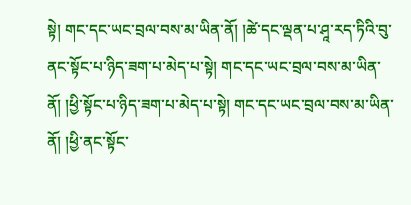སྟེ། གང་དང་ཡང་བྲལ་བས་མ་ཡིན་ནོ། །ཚེ་དང་ལྡན་པ་ཤཱ་རད་ཏིའི་བུ་ ནང་སྟོང་པ་ཉིད་ཟག་པ་མེད་པ་སྟེ། གང་དང་ཡང་བྲལ་བས་མ་ཡིན་ནོ། །ཕྱི་སྟོང་པ་ཉིད་ཟག་པ་མེད་པ་སྟེ། གང་དང་ཡང་བྲལ་བས་མ་ཡིན་ནོ། །ཕྱི་ནང་སྟོང་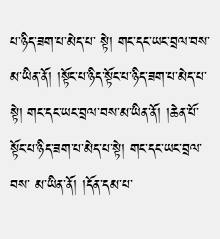པ་ཉིད་ཟག་པ་མེད་པ་ སྟེ། གང་དང་ཡང་བྲལ་བས་མ་ཡིན་ནོ། །སྟོང་པ་ཉིད་སྟོང་པ་ཉིད་ཟག་པ་མེད་པ་སྟེ། གང་དང་ཡང་བྲལ་བས་མ་ཡིན་ནོ། །ཆེན་པོ་སྟོང་པ་ཉིད་ཟག་པ་མེད་པ་སྟེ། གང་དང་ཡང་བྲལ་བས་ མ་ཡིན་ནོ། །དོན་དམ་པ་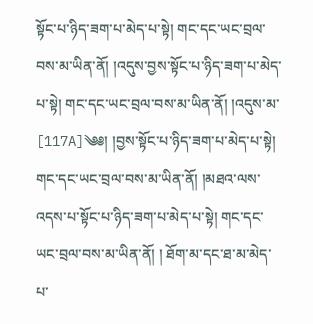སྟོང་པ་ཉིད་ཟག་པ་མེད་པ་སྟེ། གང་དང་ཡང་བྲལ་བས་མ་ཡིན་ནོ། །འདུས་བྱས་སྟོང་པ་ཉིད་ཟག་པ་མེད་པ་སྟེ། གང་དང་ཡང་བྲལ་བས་མ་ཡིན་ནོ། །འདུས་མ་ [117A]༄༅། །བྱས་སྟོང་པ་ཉིད་ཟག་པ་མེད་པ་སྟེ། གང་དང་ཡང་བྲལ་བས་མ་ཡིན་ནོ། །མཐའ་ལས་འདས་པ་སྟོང་པ་ཉིད་ཟག་པ་མེད་པ་སྟེ། གང་དང་ཡང་བྲལ་བས་མ་ཡིན་ནོ། ། ཐོག་མ་དང་ཐ་མ་མེད་པ་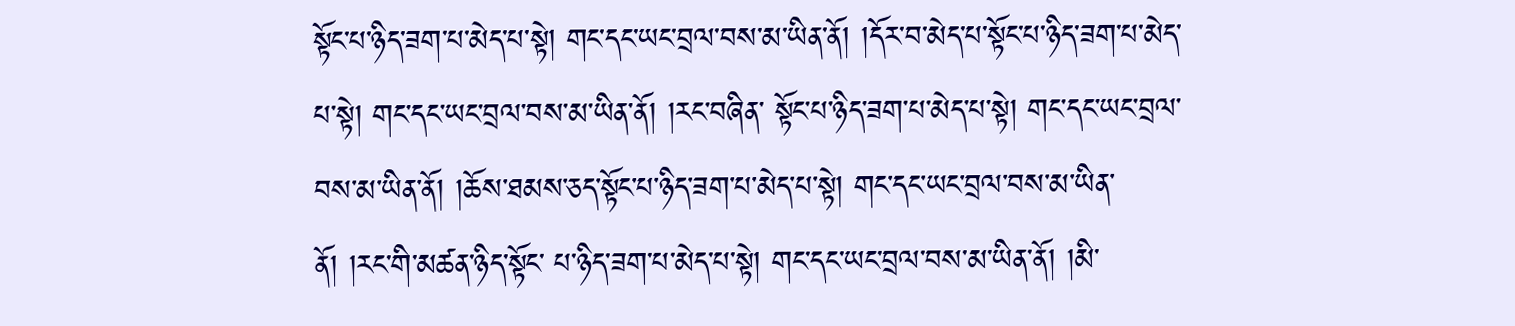སྟོང་པ་ཉིད་ཟག་པ་མེད་པ་སྟེ། གང་དང་ཡང་བྲལ་བས་མ་ཡིན་ནོ། །དོར་བ་མེད་པ་སྟོང་པ་ཉིད་ཟག་པ་མེད་པ་སྟེ། གང་དང་ཡང་བྲལ་བས་མ་ཡིན་ནོ། །རང་བཞིན་ སྟོང་པ་ཉིད་ཟག་པ་མེད་པ་སྟེ། གང་དང་ཡང་བྲལ་བས་མ་ཡིན་ནོ། །ཆོས་ཐམས་ཅད་སྟོང་པ་ཉིད་ཟག་པ་མེད་པ་སྟེ། གང་དང་ཡང་བྲལ་བས་མ་ཡིན་ནོ། །རང་གི་མཚན་ཉིད་སྟོང་ པ་ཉིད་ཟག་པ་མེད་པ་སྟེ། གང་དང་ཡང་བྲལ་བས་མ་ཡིན་ནོ། །མི་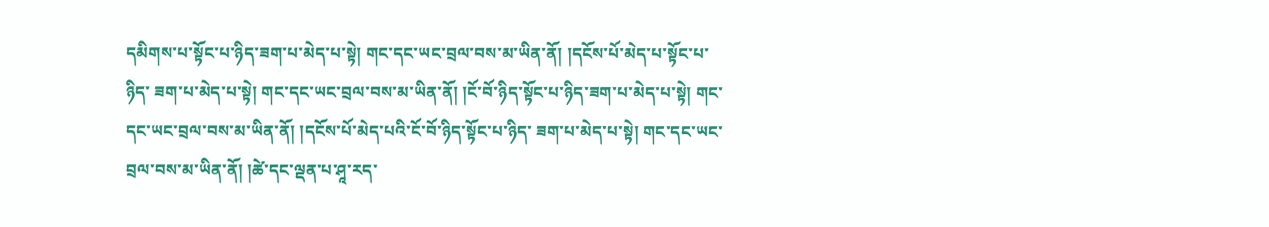དམིགས་པ་སྟོང་པ་ཉིད་ཟག་པ་མེད་པ་སྟེ། གང་དང་ཡང་བྲལ་བས་མ་ཡིན་ནོ། །དངོས་པོ་མེད་པ་སྟོང་པ་ཉིད་ ཟག་པ་མེད་པ་སྟེ། གང་དང་ཡང་བྲལ་བས་མ་ཡིན་ནོ། །ངོ་བོ་ཉིད་སྟོང་པ་ཉིད་ཟག་པ་མེད་པ་སྟེ། གང་དང་ཡང་བྲལ་བས་མ་ཡིན་ནོ། །དངོས་པོ་མེད་པའི་ངོ་བོ་ཉིད་སྟོང་པ་ཉིད་ ཟག་པ་མེད་པ་སྟེ། གང་དང་ཡང་བྲལ་བས་མ་ཡིན་ནོ། །ཚེ་དང་ལྡན་པ་ཤཱ་རད་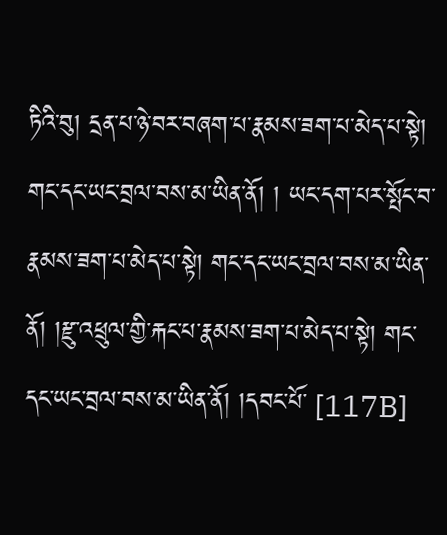ཏིའི་བུ། དྲན་པ་ཉེ་བར་བཞག་པ་རྣམས་ཟག་པ་མེད་པ་སྟེ། གང་དང་ཡང་བྲལ་བས་མ་ཡིན་ནོ། ། ཡང་དག་པར་སྤོང་བ་རྣམས་ཟག་པ་མེད་པ་སྟེ། གང་དང་ཡང་བྲལ་བས་མ་ཡིན་ནོ། །རྫུ་འཕྲུལ་གྱི་རྐང་པ་རྣམས་ཟག་པ་མེད་པ་སྟེ། གང་དང་ཡང་བྲལ་བས་མ་ཡིན་ནོ། །དབང་པོ་ [117B]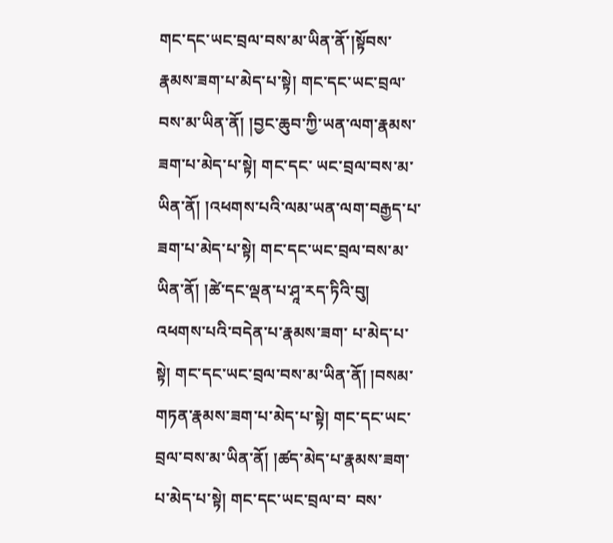གང་དང་ཡང་བྲལ་བས་མ་ཡིན་ནོ་།སྟོབས་རྣམས་ཟག་པ་མེད་པ་སྟེ། གང་དང་ཡང་བྲལ་བས་མ་ཡིན་ནོ། །བྱང་ཆུབ་ཀྱི་ཡན་ལག་རྣམས་ཟག་པ་མེད་པ་སྟེ། གང་དང་ ཡང་བྲལ་བས་མ་ཡིན་ནོ། །འཕགས་པའི་ལམ་ཡན་ལག་བརྒྱད་པ་ཟག་པ་མེད་པ་སྟེ། གང་དང་ཡང་བྲལ་བས་མ་ཡིན་ནོ། །ཚེ་དང་ལྡན་པ་ཤཱ་རད་ཏིའི་བུ། འཕགས་པའི་བདེན་པ་རྣམས་ཟག་ པ་མེད་པ་སྟེ། གང་དང་ཡང་བྲལ་བས་མ་ཡིན་ནོ། །བསམ་གཏན་རྣམས་ཟག་པ་མེད་པ་སྟེ། གང་དང་ཡང་བྲལ་བས་མ་ཡིན་ནོ། །ཚད་མེད་པ་རྣམས་ཟག་པ་མེད་པ་སྟེ། གང་དང་ཡང་བྲལ་བ་ བས་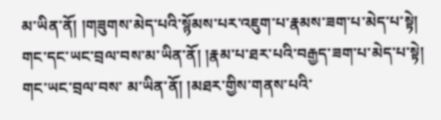མ་ཡིན་ནོ། །གཟུགས་མེད་པའི་སྙོམས་པར་འཇུག་པ་རྣམས་ཟག་པ་མེད་པ་སྟེ། གང་དང་ཡང་བྲལ་བས་མ་ཡིན་ནོ། །རྣམ་པ་ཐར་པའི་བརྒྱད་ཟག་པ་མེད་པ་སྟེ། གང་ཡང་བྲལ་བས་ མ་ཡིན་ནོ། །མཐར་གྱིས་གནས་པའི་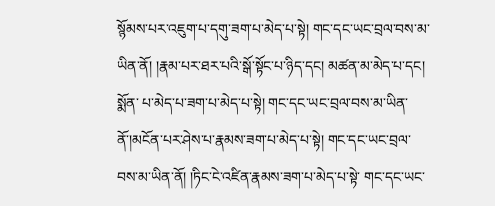སྙོམས་པར་འཇུག་པ་དགུ་ཟག་པ་མེད་པ་སྟེ། གང་དང་ཡང་བྲལ་བས་མ་ཡིན་ནོ། །རྣམ་པར་ཐར་པའི་སྒོ་སྟོང་པ་ཉིད་དང། མཚན་མ་མེད་པ་དང། སྨོན་ པ་མེད་པ་ཟག་པ་མེད་པ་སྟེ། གང་དང་ཡང་བྲལ་བས་མ་ཡིན་ནོ་།མངོན་པར་ཤེས་པ་རྣམས་ཟག་པ་མེད་པ་སྟེ། གང་དང་ཡང་བྲལ་བས་མ་ཡིན་ནོ། །ཏིང་ངེ་འཛིན་རྣམས་ཟག་པ་མེད་པ་སྟེ་ གང་དང་ཡང་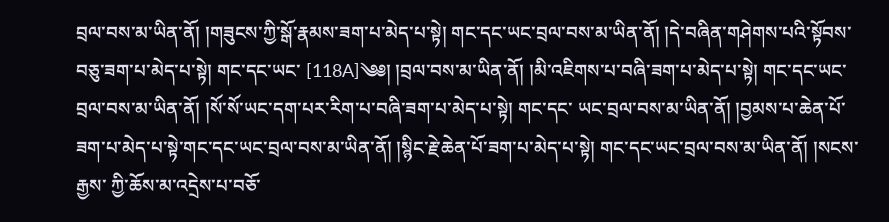བྲལ་བས་མ་ཡིན་ནོ། །གཟུངས་ཀྱི་སྒོ་རྣམས་ཟག་པ་མེད་པ་སྟེ། གང་དང་ཡང་བྲལ་བས་མ་ཡིན་ནོ། །དེ་བཞིན་གཤེགས་པའི་སྟོབས་བཅུ་ཟག་པ་མེད་པ་སྟེ། གང་དང་ཡང་ [118A]༄༅། །བྲལ་བས་མ་ཡིན་ནོ། །མི་འཇིགས་པ་བཞི་ཟག་པ་མེད་པ་སྟེ། གང་དང་ཡང་བྲལ་བས་མ་ཡིན་ནོ། །སོ་སོ་ཡང་དག་པར་རིག་པ་བཞི་ཟག་པ་མེད་པ་སྟེ། གང་དང་ ཡང་བྲལ་བས་མ་ཡིན་ནོ། །བྱམས་པ་ཆེན་པོ་ཟག་པ་མེད་པ་སྟེ་གང་དང་ཡང་བྲལ་བས་མ་ཡིན་ནོ། །སྙིང་རྗེ་ཆེན་པོ་ཟག་པ་མེད་པ་སྟེ། གང་དང་ཡང་བྲལ་བས་མ་ཡིན་ནོ། །སངས་རྒྱས་ ཀྱི་ཆོས་མ་འདྲེས་པ་བཅོ་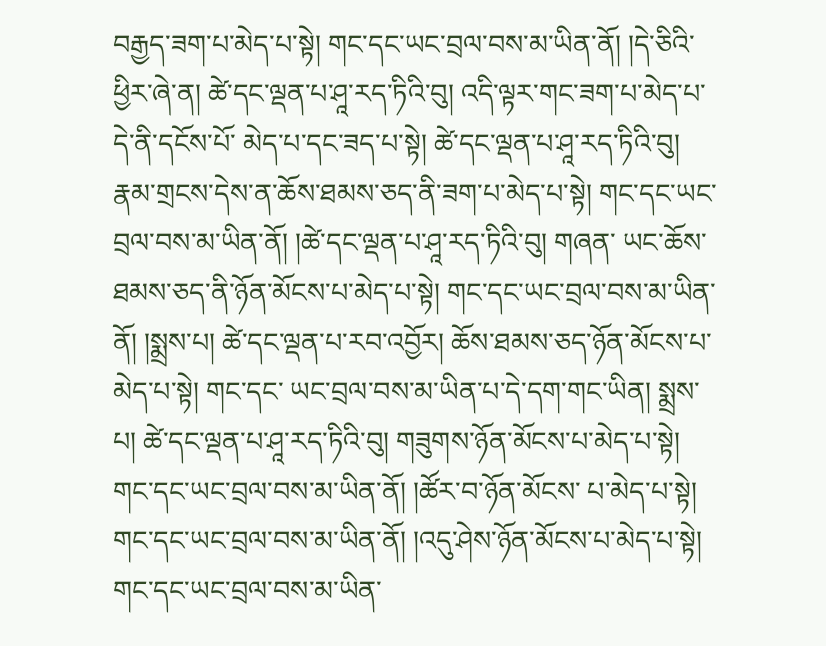བརྒྱད་ཟག་པ་མེད་པ་སྟེ། གང་དང་ཡང་བྲལ་བས་མ་ཡིན་ནོ། །དེ་ཅིའི་ཕྱིར་ཞེ་ན། ཚེ་དང་ལྡན་པ་ཤཱ་རད་ཏིའི་བུ། འདི་ལྟར་གང་ཟག་པ་མེད་པ་དེ་ནི་དངོས་པོ་ མེད་པ་དང་ཟད་པ་སྟེ། ཚེ་དང་ལྡན་པ་ཤཱ་རད་ཏིའི་བུ། རྣམ་གྲངས་དེས་ན་ཆོས་ཐམས་ཅད་ནི་ཟག་པ་མེད་པ་སྟེ། གང་དང་ཡང་བྲལ་བས་མ་ཡིན་ནོ། །ཚེ་དང་ལྡན་པ་ཤཱ་རད་ཏིའི་བུ། གཞན་ ཡང་ཆོས་ཐམས་ཅད་ནི་ཉོན་མོངས་པ་མེད་པ་སྟེ། གང་དང་ཡང་བྲལ་བས་མ་ཡིན་ནོ། །སྨྲས་པ། ཚེ་དང་ལྡན་པ་རབ་འབྱོར། ཆོས་ཐམས་ཅད་ཉོན་མོངས་པ་མེད་པ་སྟེ། གང་དང་ ཡང་བྲལ་བས་མ་ཡིན་པ་དེ་དག་གང་ཡིན། སྨྲས་པ། ཚེ་དང་ལྡན་པ་ཤཱ་རད་ཏིའི་བུ། གཟུགས་ཉོན་མོངས་པ་མེད་པ་སྟེ། གང་དང་ཡང་བྲལ་བས་མ་ཡིན་ནོ། །ཚོར་བ་ཉོན་མོངས་ པ་མེད་པ་སྟེ། གང་དང་ཡང་བྲལ་བས་མ་ཡིན་ནོ། །འདུ་ཤེས་ཉོན་མོངས་པ་མེད་པ་སྟེ། གང་དང་ཡང་བྲལ་བས་མ་ཡིན་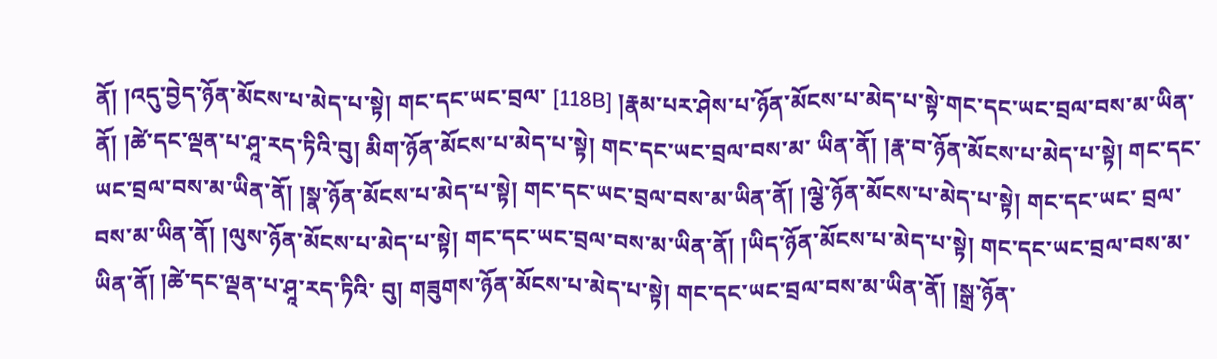ནོ། །འདུ་བྱེད་ཉོན་མོངས་པ་མེད་པ་སྟེ། གང་དང་ཡང་བྲལ་ [118B] །རྣམ་པར་ཤེས་པ་ཉོན་མོངས་པ་མེད་པ་སྟེ་གང་དང་ཡང་བྲལ་བས་མ་ཡིན་ནོ། །ཚེ་དང་ལྡན་པ་ཤཱ་རད་ཏིའི་བུ། མིག་ཉོན་མོངས་པ་མེད་པ་སྟེ། གང་དང་ཡང་བྲལ་བས་མ་ ཡིན་ནོ། །རྣ་བ་ཉོན་མོངས་པ་མེད་པ་སྟེ། གང་དང་ཡང་བྲལ་བས་མ་ཡིན་ནོ། །སྣ་ཉོན་མོངས་པ་མེད་པ་སྟེ། གང་དང་ཡང་བྲལ་བས་མ་ཡིན་ནོ། །ལྕེ་ཉོན་མོངས་པ་མེད་པ་སྟེ། གང་དང་ཡང་ བྲལ་བས་མ་ཡིན་ནོ། །ལུས་ཉོན་མོངས་པ་མེད་པ་སྟེ། གང་དང་ཡང་བྲལ་བས་མ་ཡིན་ནོ། །ཡིད་ཉོན་མོངས་པ་མེད་པ་སྟེ། གང་དང་ཡང་བྲལ་བས་མ་ཡིན་ནོ། །ཚེ་དང་ལྡན་པ་ཤཱ་རད་ཏིའི་ བུ། གཟུགས་ཉོན་མོངས་པ་མེད་པ་སྟེ། གང་དང་ཡང་བྲལ་བས་མ་ཡིན་ནོ། །སྒྲ་ཉོན་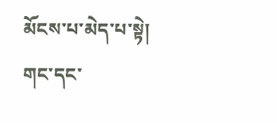མོངས་པ་མེད་པ་སྟེ། གང་དང་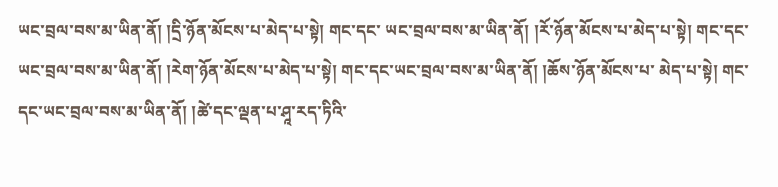ཡང་བྲལ་བས་མ་ཡིན་ནོ། །དྲི་ཉོན་མོངས་པ་མེད་པ་སྟེ། གང་དང་ ཡང་བྲལ་བས་མ་ཡིན་ནོ། །རོ་ཉོན་མོངས་པ་མེད་པ་སྟེ། གང་དང་ཡང་བྲལ་བས་མ་ཡིན་ནོ། །རེག་ཉོན་མོངས་པ་མེད་པ་སྟེ། གང་དང་ཡང་བྲལ་བས་མ་ཡིན་ནོ། །ཆོས་ཉོན་མོངས་པ་ མེད་པ་སྟེ། གང་དང་ཡང་བྲལ་བས་མ་ཡིན་ནོ། །ཚེ་དང་ལྡན་པ་ཤཱ་རད་ཏིའི་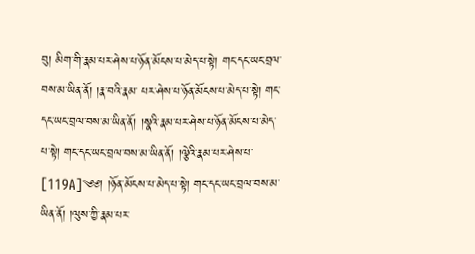བུ། མིག་གི་རྣམ་པར་ཤེས་པ་ཉོན་མོངས་པ་མེད་པ་སྟེ། གང་དང་ཡང་བྲལ་བས་མ་ཡིན་ནོ། །རྣ་བའི་རྣམ་ པར་ཤེས་པ་ཉོན་མོངས་པ་མེད་པ་སྟེ། གང་དང་ཡང་བྲལ་བས་མ་ཡིན་ནོ། །སྣའི་རྣམ་པར་ཤེས་པ་ཉོན་མོངས་པ་མེད་པ་སྟེ། གང་དང་ཡང་བྲལ་བས་མ་ཡིན་ནོ། །ལྕེའི་རྣམ་པར་ཤེས་པ་ [119A]༄༅། །ཉོན་མོངས་པ་མེད་པ་སྟེ། གང་དང་ཡང་བྲལ་བས་མ་ཡིན་ནོ། །ལུས་ཀྱི་རྣམ་པར་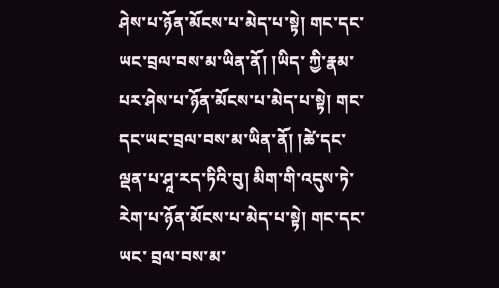ཤེས་པ་ཉོན་མོངས་པ་མེད་པ་སྟེ། གང་དང་ཡང་བྲལ་བས་མ་ཡིན་ནོ། །ཡིད་ ཀྱི་རྣམ་པར་ཤེས་པ་ཉོན་མོངས་པ་མེད་པ་སྟེ། གང་དང་ཡང་བྲལ་བས་མ་ཡིན་ནོ། །ཚེ་དང་ལྡན་པ་ཤཱ་རད་ཏིའི་བུ། མིག་གི་འདུས་ཏེ་རེག་པ་ཉོན་མོངས་པ་མེད་པ་སྟེ། གང་དང་ཡང་ བྲལ་བས་མ་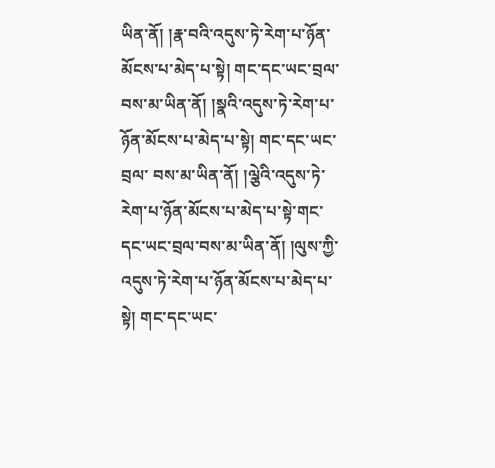ཡིན་ནོ། །རྣ་བའི་འདུས་ཏེ་རེག་པ་ཉོན་མོངས་པ་མེད་པ་སྟེ། གང་དང་ཡང་བྲལ་བས་མ་ཡིན་ནོ། །སྣའི་འདུས་ཏེ་རེག་པ་ཉོན་མོངས་པ་མེད་པ་སྟེ། གང་དང་ཡང་བྲལ་ བས་མ་ཡིན་ནོ། །ལྕེའི་འདུས་ཏེ་རེག་པ་ཉོན་མོངས་པ་མེད་པ་སྟེ་གང་དང་ཡང་བྲལ་བས་མ་ཡིན་ནོ། །ལུས་ཀྱི་འདུས་ཏེ་རེག་པ་ཉོན་མོངས་པ་མེད་པ་སྟེ། གང་དང་ཡང་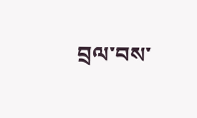བྲལ་བས་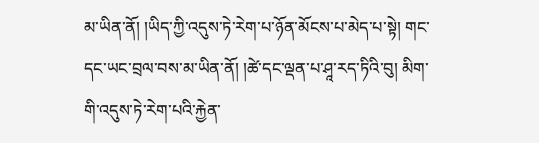མ་ཡིན་ནོ། །ཡིད་ཀྱི་འདུས་ཏེ་རེག་པ་ཉོན་མོངས་པ་མེད་པ་སྟེ། གང་དང་ཡང་བྲལ་བས་མ་ཡིན་ནོ། །ཚེ་དང་ལྡན་པ་ཤཱ་རད་ཏིའི་བུ། མིག་གི་འདུས་ཏེ་རེག་པའི་རྐྱེན་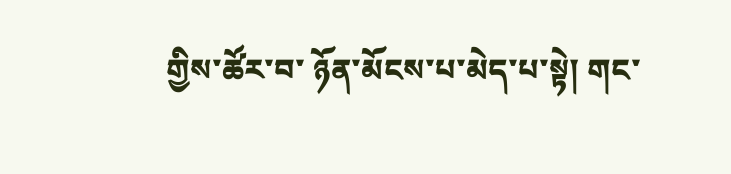གྱིས་ཚོར་བ་ ཉོན་མོངས་པ་མེད་པ་སྟེ། གང་